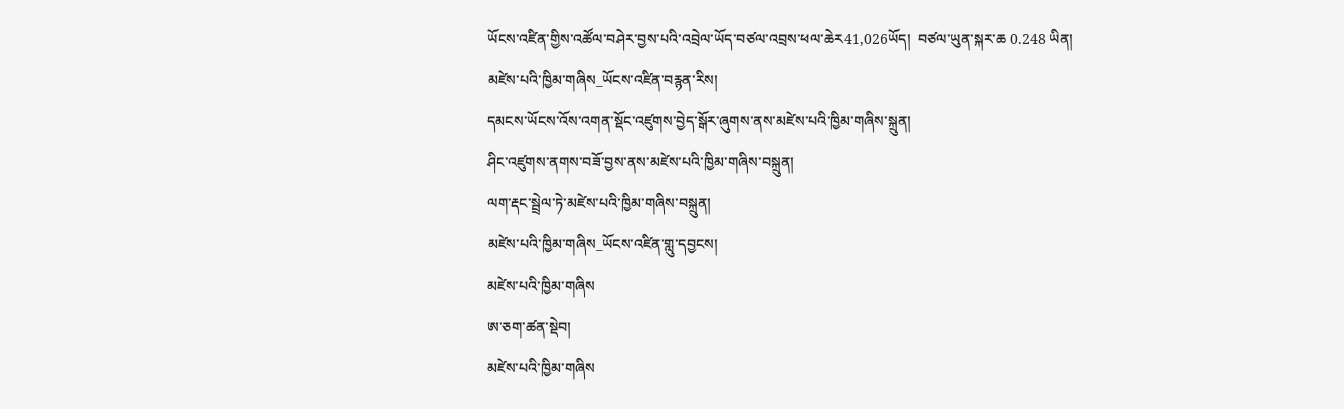ཡོངས་འཛིན་གྱིས་འཚོལ་བཤེར་བྱས་པའི་འབྲེལ་ཡོད་བཙལ་འབྲས་ཕལ་ཆེར41,026ཡོད།  བཙལ་ཡུན་སྐར་ཆ 0.248 ཡིན།
མཛེས་པའི་ཁྱིམ་གཞིས_ཡོངས་འཛིན་བརྙན་རིས།
དམངས་ཡོངས་འོས་འགན་སྡོང་འཛུགས་བྱེད་སྒོར་ཞུགས་ནས་མཛེས་པའི་ཁྱིམ་གཞིས་སྐྲུན།
ཤིང་འཛུགས་ནགས་བཟོ་བྱས་ནས་མཛེས་པའི་ཁྱིམ་གཞིས་བསྐྲུན།
ལག་རྡང་སྦྲེལ་ཏེ་མཛེས་པའི་ཁྱིམ་གཞིས་བསྐྲུན།
མཛེས་པའི་ཁྱིམ་གཞིས_ཡོངས་འཛིན་གླུ་དབྱངས།
མཛེས་པའི་ཁྱིམ་གཞིས
ཨ་ཅག་ཚན་སྡེབ།
མཛེས་པའི་ཁྱིམ་གཞིས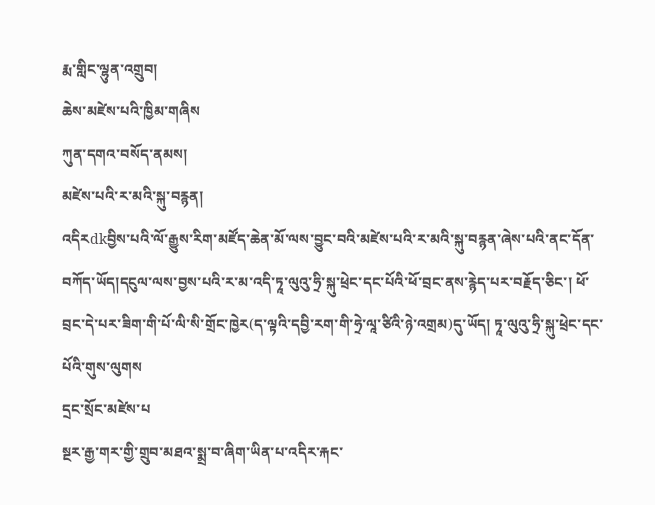རྨ་གླིང་ལྷུན་འགྲུབ།
ཆེས་མཛེས་པའི་ཁྱིམ་གཞིས
ཀུན་དགའ་བསོད་ནམས།
མཛེས་པའི་ར་མའི་སྐུ་བརྙན།
འདིརdkབྱིས་པའི་ལོ་རྒྱུས་རིག་མཛོད་ཆེན་མོ་ལས་བྱུང་བའི་མཛེས་པའི་ར་མའི་སྐུ་བརྙན་ཞེས་པའི་ནང་དོན་བཀོད་ཡོད།དངུལ་ལས་བྱས་པའི་ར་མ་འདི་ཏཱ་ལུའུ་ཧྲི་སྐུ་ཕྲེང་དང་པོའི་ཕོ་བྲང་ནས་རྙེད་པར་བརྗོད་ཅིང་། ཕོ་བྲང་དེ་པར་ཟིག་གི་པོ་ལི་སི་གྲོང་ཁྱེར(ད་ལྟའི་དབྱི་རག་གི་ཧྲེ་ལཱ་ཙིའི་ཉེ་འགྲམ)དུ་ཡོད། ཏཱ་ལུའུ་ཧྲི་སྐུ་ཕྲེང་དང་པོའི་གུས་ལུགས
དྲང་སྲོང་མཛེས་པ
སྔར་རྒྱ་གར་གྱི་གྲུབ་མཐའ་སྨྲ་བ་ཞིག་ཡིན་པ་འདིར་རྐང་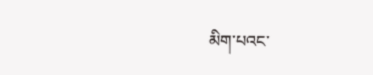མིག་པའང་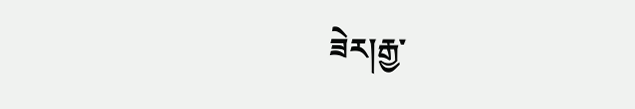ཟེར།རྒྱ་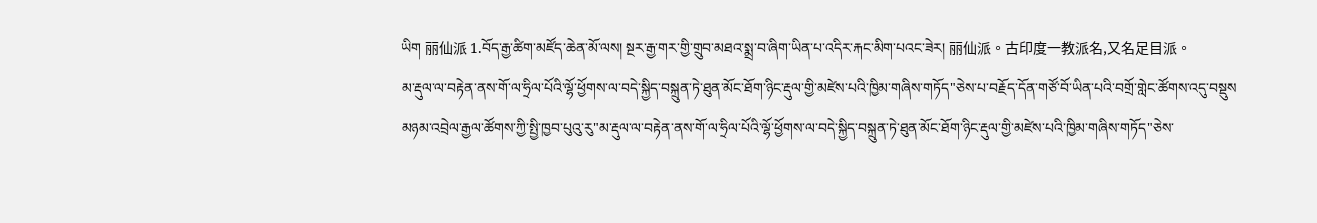ཡིག 丽仙派 1.བོད་རྒྱ་ཚིག་མཛོད་ཆེན་མོ་ལས། སྔར་རྒྱ་གར་གྱི་གྲུབ་མཐའ་སྨྲ་བ་ཞིག་ཡིན་པ་འདིར་རྐང་མིག་པའང་ཟེར། 丽仙派。古印度一教派名,又名足目派。
མ་རྡུལ་ལ་བརྟེན་ནས་གོ་ལ་ཧྲིལ་པོའི་ལྷོ་ཕྱོགས་ལ་བདེ་སྐྱིད་བསྐྲུན་ཏེ་ཐུན་མོང་ཐོག་ཉིང་རྡུལ་གྱི་མཛེས་པའི་ཁྱིམ་གཞིས་གཏོད"ཅེས་པ་བརྗོད་དོན་གཙོ་བོ་ཡིན་པའི་བགྲོ་གླེང་ཚོགས་འདུ་བསྡུས
མཉམ་འབྲེལ་རྒྱལ་ཚོགས་ཀྱི་སྤྱི་ཁྱབ་པུའུ་རུ"མ་རྡུལ་ལ་བརྟེན་ནས་གོ་ལ་ཧྲིལ་པོའི་ལྷོ་ཕྱོགས་ལ་བདེ་སྐྱིད་བསྐྲུན་ཏེ་ཐུན་མོང་ཐོག་ཉིང་རྡུལ་གྱི་མཛེས་པའི་ཁྱིམ་གཞིས་གཏོད"ཅེས་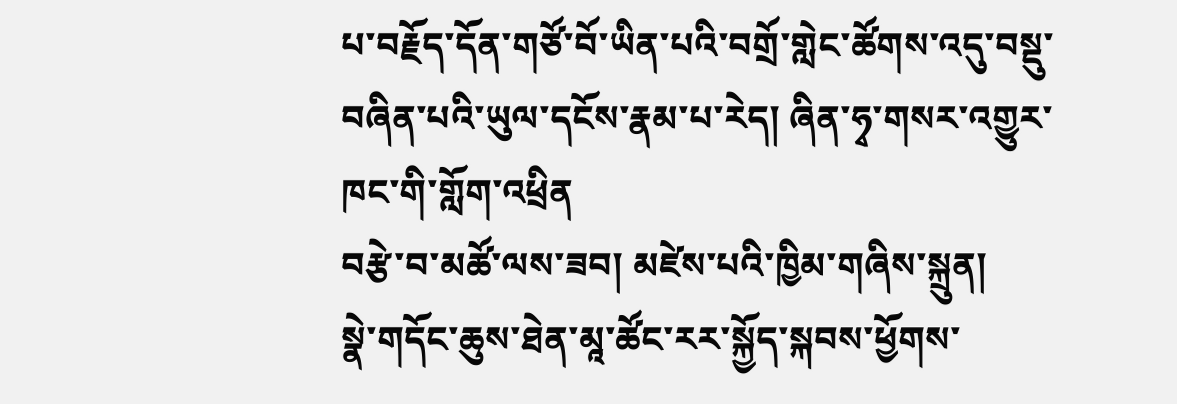པ་བརྗོད་དོན་གཙོ་བོ་ཡིན་པའི་བགྲོ་གླེང་ཚོགས་འདུ་བསྡུ་བཞིན་པའི་ཡུལ་དངོས་རྣམ་པ་རེད། ཞིན་ཧྭ་གསར་འགྱུར་ཁང་གི་གློག་འཕྲིན
བརྩེ་བ་མཚོ་ལས་ཟབ། མཛེས་པའི་ཁྱིམ་གཞིས་སྐྲུན།
སྣེ་གདོང་ཆུས་ཐེན་མཱ་ཚོང་རར་སྐྱོད་སྐབས་ཕྱོགས་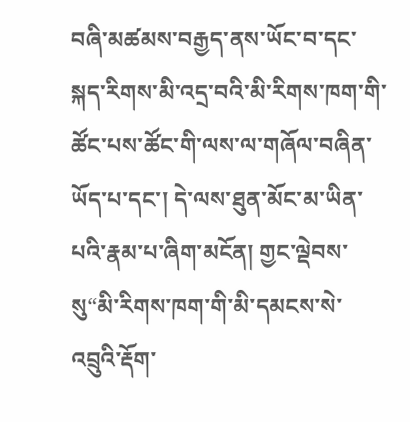བཞི་མཚམས་བརྒྱད་ནས་ཡོང་བ་དང་སྐད་རིགས་མི་འདྲ་བའི་མི་རིགས་ཁག་གི་ཚོང་པས་ཚོང་གི་ལས་ལ་གཞོལ་བཞིན་ཡོད་པ་དང་། དེ་ལས་ཐུན་མོང་མ་ཡིན་པའི་རྣམ་པ་ཞིག་མངོན། གྱང་ལྡེབས་སུ“མི་རིགས་ཁག་གི་མི་དམངས་སེ་འབྲུའི་རྡོག་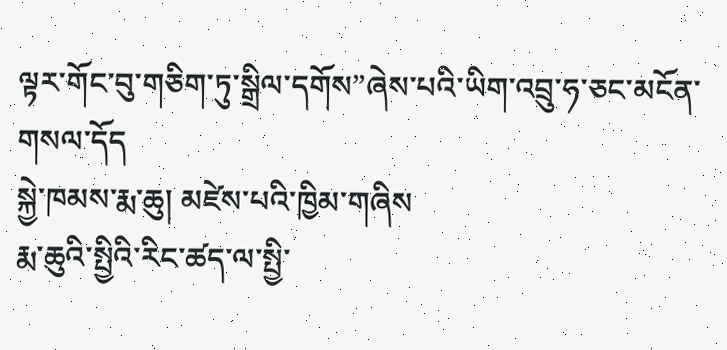ལྟར་གོང་བུ་གཅིག་ཏུ་སྒྲིལ་དགོས”ཞེས་པའི་ཡིག་འབྲུ་ཧ་ཅང་མངོན་གསལ་དོད
སྐྱེ་ཁམས་རྨ་ཆུ། མཛེས་པའི་ཁྱིམ་གཞིས
རྨ་ཆུའི་སྤྱིའི་རིང་ཚད་ལ་སྤྱི་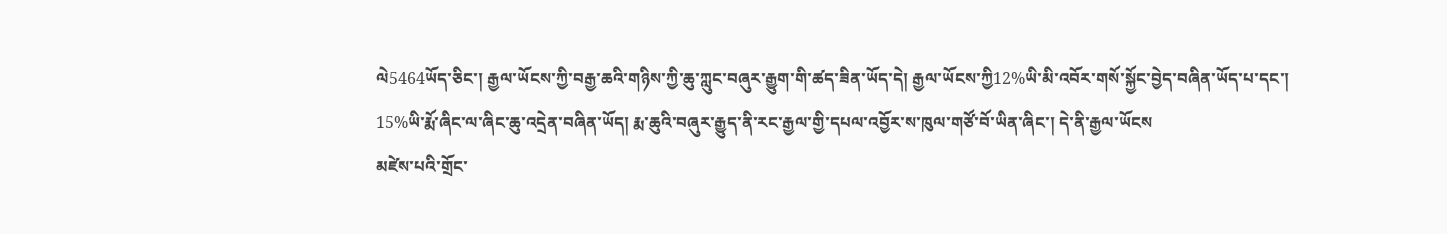ལེ5464ཡོད་ཅིང་། རྒྱལ་ཡོངས་ཀྱི་བརྒྱ་ཆའི་གཉིས་ཀྱི་ཆུ་ཀླུང་བཞུར་རྒྱུག་གི་ཚད་ཟིན་ཡོད་དེ། རྒྱལ་ཡོངས་ཀྱི12%ཡི་མི་འབོར་གསོ་སྐྱོང་བྱེད་བཞིན་ཡོད་པ་དང་། 15%ཡི་རྨོ་ཞིང་ལ་ཞིང་ཆུ་འདྲེན་བཞིན་ཡོད། རྨ་ཆུའི་བཞུར་རྒྱུད་ནི་རང་རྒྱལ་གྱི་དཔལ་འབྱོར་ས་ཁུལ་གཙོ་བོ་ཡིན་ཞིང་། དེ་ནི་རྒྱལ་ཡོངས
མཛེས་པའི་གྲོང་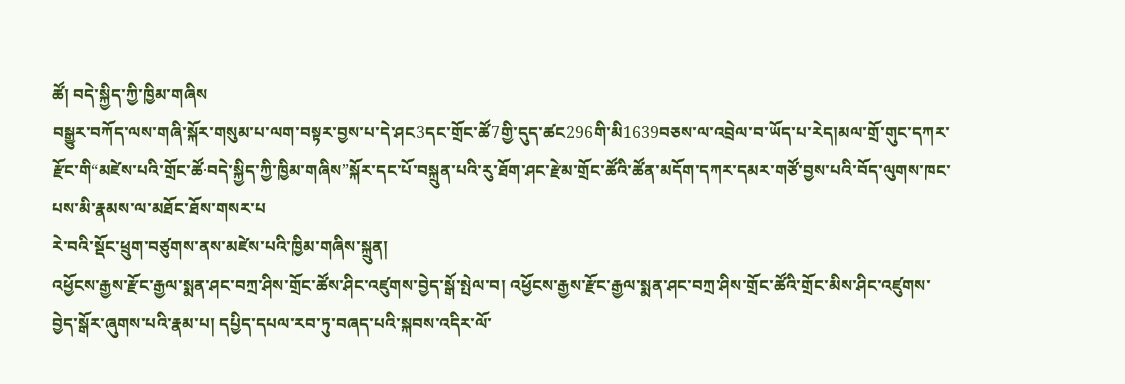ཚོ། བདེ་སྐྱིད་ཀྱི་ཁྱིམ་གཞིས
བསྒྱུར་བཀོད་ལས་གཞི་སྐོར་གསུམ་པ་ལག་བསྟར་བྱས་པ་དེ་ཤང3དང་གྲོང་ཚོ7གྱི་དུད་ཚང296གི་མི1639བཅས་ལ་འབྲེལ་བ་ཡོད་པ་རེད།མལ་གྲོ་གུང་དཀར་རྫོང་གི“མཛེས་པའི་གྲོང་ཚོ·བདེ་སྐྱིད་ཀྱི་ཁྱིམ་གཞིས”སྐོར་དང་པོ་བསྐྲུན་པའི་རུ་ཐོག་ཤང་རྫེམ་གྲོང་ཚོའི་ཚོན་མདོག་དཀར་དམར་གཙོ་བྱས་པའི་བོད་ལུགས་ཁང་པས་མི་རྣམས་ལ་མཐོང་ཐོས་གསར་པ
རེ་བའི་སྡོང་ཕྲུག་བཙུགས་ནས་མཛེས་པའི་ཁྱིམ་གཞིས་སྐྲུན།
འཕྱོངས་རྒྱས་རྫོང་རྒྱལ་སྨན་ཤང་བཀྲ་ཤིས་གྲོང་ཚོས་ཤིང་འཛུགས་བྱེད་སྒོ་སྤེལ་བ། འཕྱོངས་རྒྱས་རྫོང་རྒྱལ་སྨན་ཤང་བཀྲ་ཤིས་གྲོང་ཚོའི་གྲོང་མིས་ཤིང་འཛུགས་བྱེད་སྒོར་ཞུགས་པའི་རྣམ་པ། དཔྱིད་དཔལ་རབ་ཏུ་བཞད་པའི་སྐབས་འདིར་ལོ་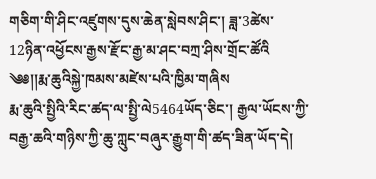གཅིག་གི་ཤིང་འཛུགས་དུས་ཆེན་སླེབས་ཤིང་། ཟླ་3ཚེས་12ཉིན་འཕྱོངས་རྒྱས་རྫོང་རྒྱ་མ་ཤང་བཀྲ་ཤིས་གྲོང་ཚོའི
༄༅།།རྨ་ཆུའིསྐྱེ་ཁམས་མཛེས་པའི་ཁྱིམ་གཞིས
རྨ་ཆུའི་སྤྱིའི་རིང་ཚད་ལ་སྤྱི་ལེ5464ཡོད་ཅིང་། རྒྱལ་ཡོངས་ཀྱི་བརྒྱ་ཆའི་གཉིས་ཀྱི་ཆུ་ཀླུང་བཞུར་རྒྱུག་གི་ཚད་ཟིན་ཡོད་དེ།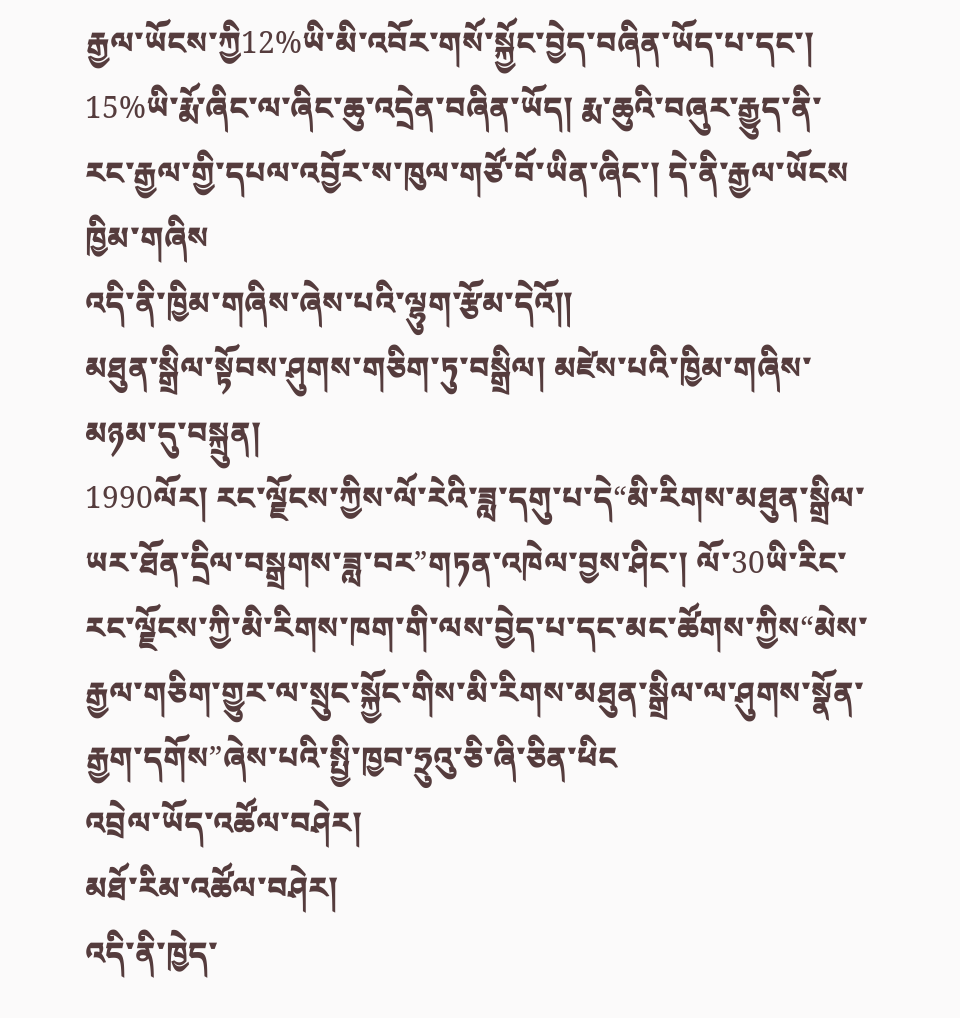རྒྱལ་ཡོངས་ཀྱི12%ཡི་མི་འབོར་གསོ་སྐྱོང་བྱེད་བཞིན་ཡོད་པ་དང་། 15%ཡི་རྨོ་ཞིང་ལ་ཞིང་ཆུ་འདྲེན་བཞིན་ཡོད། རྨ་ཆུའི་བཞུར་རྒྱུད་ནི་རང་རྒྱལ་གྱི་དཔལ་འབྱོར་ས་ཁུལ་གཙོ་བོ་ཡིན་ཞིང་། དེ་ནི་རྒྱལ་ཡོངས
ཁྱིམ་གཞིས
འདི་ནི་ཁྱིམ་གཞིས་ཞེས་པའི་ལྷུག་རྩོམ་དེའོ༎
མཐུན་སྒྲིལ་སྟོབས་ཤུགས་གཅིག་ཏུ་བསྒྲིལ། མཛེས་པའི་ཁྱིམ་གཞིས་མཉམ་དུ་བསྐྲུན།
1990ལོར། རང་ལྗོངས་ཀྱིས་ལོ་རེའི་ཟླ་དགུ་པ་དེ“མི་རིགས་མཐུན་སྒྲིལ་ཡར་ཐོན་དྲིལ་བསྒྲགས་ཟླ་བར”གཏན་འཁེལ་བྱས་ཤིང་། ལོ་30ཡི་རིང་རང་ལྗོངས་ཀྱི་མི་རིགས་ཁག་གི་ལས་བྱེད་པ་དང་མང་ཚོགས་ཀྱིས“མེས་རྒྱལ་གཅིག་གྱུར་ལ་སྲུང་སྐྱོང་གིས་མི་རིགས་མཐུན་སྒྲིལ་ལ་ཤུགས་སྣོན་རྒྱག་དགོས”ཞེས་པའི་སྤྱི་ཁྱབ་ཧྲུའུ་ཅི་ཞི་ཅིན་ཕིང
འབྲེལ་ཡོད་འཚོལ་བཤེར།
མཐོ་རིམ་འཚོལ་བཤེར།
འདི་ནི་ཁྱེད་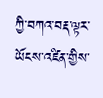ཀྱི་བཀའ་བརྡ་ལྟར་ཡོངས་འཛིན་གྱིས་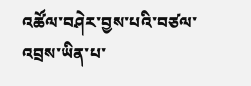འཚོལ་བཤེར་བྱས་པའི་བཙལ་འབྲས་ཡིན་པ་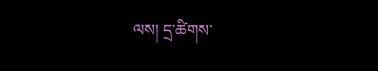ལས། དྲ་ཚིགས་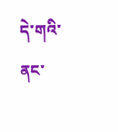དེ་གའི་ནང་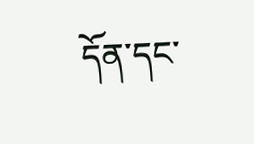དོན་དང་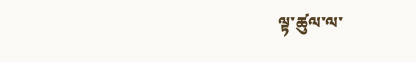ལྟ་ཚུལ་ལ་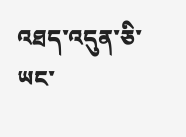འཐད་འདུན་ཅི་ཡང་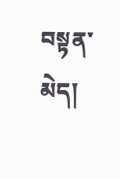བསྟན་མེད།